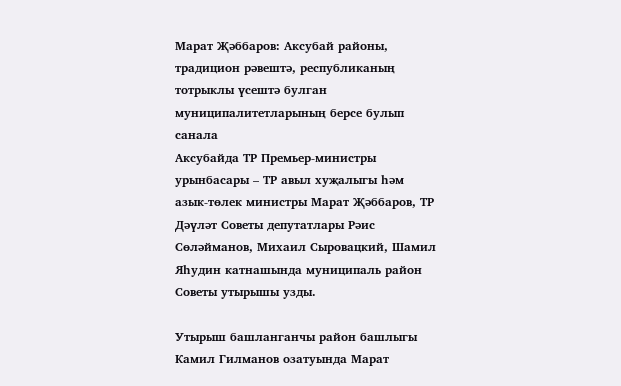Марат Җәббаров: Аксубай районы, традицион рәвештә, республиканың тотрыклы үсештә булган муниципалитетларының берсе булып санала
Аксубайда ТР Премьер-министры урынбасары – ТР авыл хуҗалыгы һәм азык-төлек министры Марат Җәббаров, ТР Дәүләт Советы депутатлары Рәис Сөләйманов, Михаил Сыровацкий, Шамил Яһудин катнашында муниципаль район Советы утырышы узды.

Утырыш башланганчы район башлыгы Камил Гилманов озатуында Марат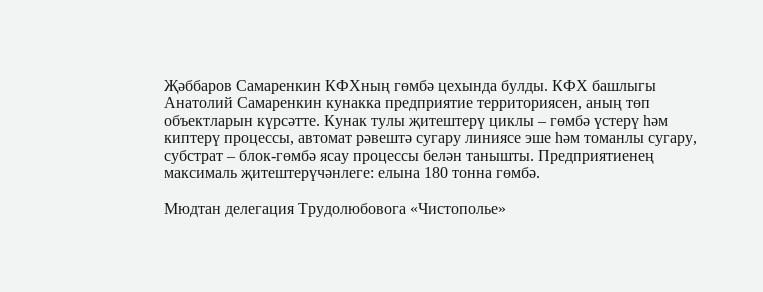Җәббаров Самаренкин КФХның гөмбә цехында булды. КФХ башлыгы Анатолий Самаренкин кунакка предприятие территориясен, аның төп объектларын күрсәтте. Кунак тулы җитештерү циклы – гөмбә үстерү һәм киптерү процессы, автомат рәвештә сугару линиясе эше һәм томанлы сугару, субстрат – блок-гөмбә ясау процессы белән танышты. Предприятиенең максималь җитештерүчәнлеге: елына 180 тонна гөмбә.

Мюдтан делегация Трудолюбовога «Чистополье»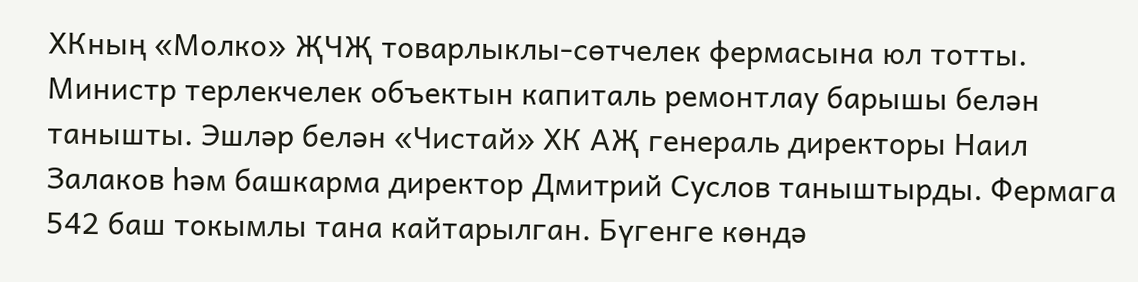ХКның «Молко» ҖЧҖ товарлыклы-сөтчелек фермасына юл тотты. Министр терлекчелек объектын капиталь ремонтлау барышы белән танышты. Эшләр белән «Чистай» ХК АҖ генераль директоры Наил Залаков һәм башкарма директор Дмитрий Суслов таныштырды. Фермага 542 баш токымлы тана кайтарылган. Бүгенге көндә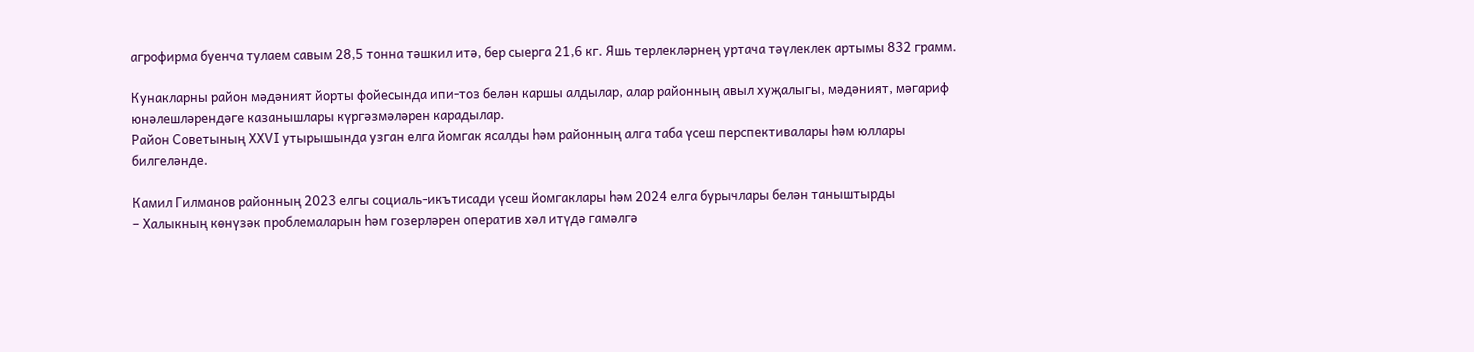агрофирма буенча тулаем савым 28,5 тонна тәшкил итә, бер сыерга 21,6 кг. Яшь терлекләрнең уртача тәүлеклек артымы 832 грамм.

Кунакларны район мәдәният йорты фойесында ипи-тоз белән каршы алдылар, алар районның авыл хуҗалыгы, мәдәният, мәгариф юнәлешләрендәге казанышлары күргәзмәләрен карадылар.
Район Советының ХХVI утырышында узган елга йомгак ясалды һәм районның алга таба үсеш перспективалары һәм юллары билгеләнде.

Камил Гилманов районның 2023 елгы социаль-икътисади үсеш йомгаклары һәм 2024 елга бурычлары белән таныштырды
– Халыкның көнүзәк проблемаларын һәм гозерләрен оператив хәл итүдә гамәлгә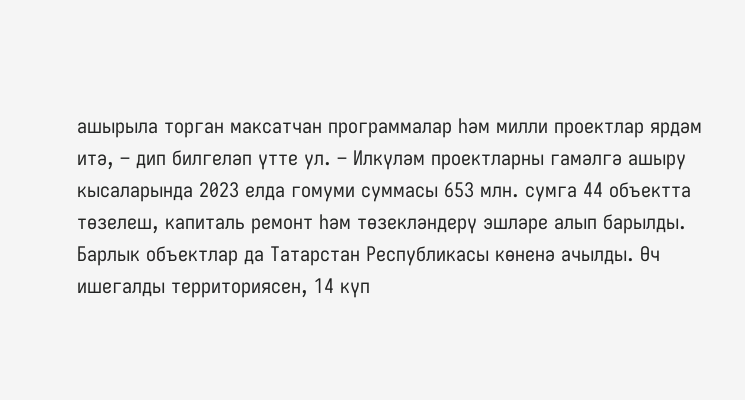ашырыла торган максатчан программалар һәм милли проектлар ярдәм итә, – дип билгеләп үтте ул. – Илкүләм проектларны гамәлгә ашыру кысаларында 2023 елда гомуми суммасы 653 млн. сумга 44 объектта төзелеш, капиталь ремонт һәм төзекләндерү эшләре алып барылды. Барлык объектлар да Татарстан Республикасы көненә ачылды. Өч ишегалды территориясен, 14 күп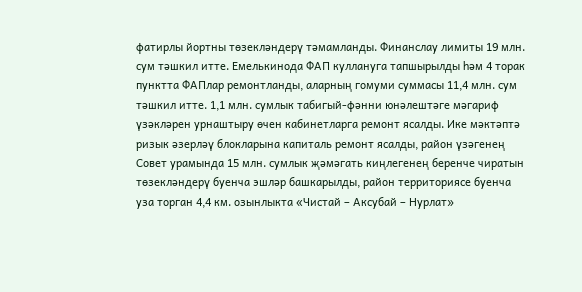фатирлы йортны төзекләндерү тәмамланды. Финанслау лимиты 19 млн. сум тәшкил итте. Емелькинода ФАП куллануга тапшырылды һәм 4 торак пунктта ФАПлар ремонтланды, аларның гомуми суммасы 11,4 млн. сум тәшкил итте. 1,1 млн. сумлык табигый-фәнни юнәлештәге мәгариф үзәкләрен урнаштыру өчен кабинетларга ремонт ясалды. Ике мәктәптә ризык әзерләү блокларына капиталь ремонт ясалды, район үзәгенең Совет урамында 15 млн. сумлык җәмәгать киңлегенең беренче чиратын төзекләндерү буенча эшләр башкарылды, район территориясе буенча уза торган 4,4 км. озынлыкта «Чистай – Аксубай – Нурлат»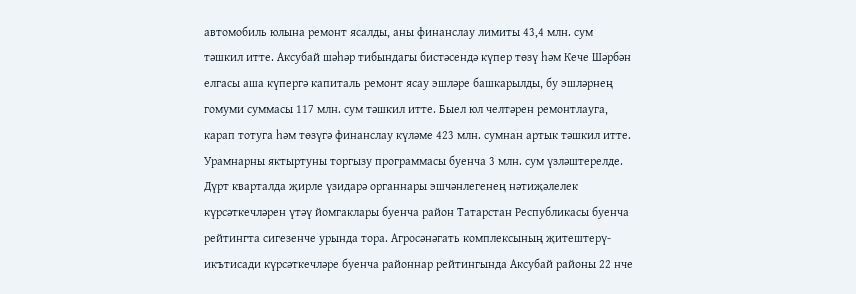автомобиль юлына ремонт ясалды, аны финанслау лимиты 43,4 млн. сум тәшкил итте. Аксубай шәһәр тибындагы бистәсендә күпер төзү һәм Кече Шәрбән елгасы аша күпергә капиталь ремонт ясау эшләре башкарылды, бу эшләрнең гомуми суммасы 117 млн. сум тәшкил итте. Быел юл челтәрен ремонтлауга, карап тотуга һәм төзүгә финанслау күләме 423 млн. сумнан артык тәшкил итте. Урамнарны яктыртуны торгызу программасы буенча 3 млн. сум үзләштерелде.
Дүрт кварталда җирле үзидарә органнары эшчәнлегенең нәтиҗәлелек күрсәткечләрен үтәү йомгаклары буенча район Татарстан Республикасы буенча рейтингта сигезенче урында тора. Агросәнәгать комплексының җитештерү-икътисади күрсәткечләре буенча районнар рейтингында Аксубай районы 22 нче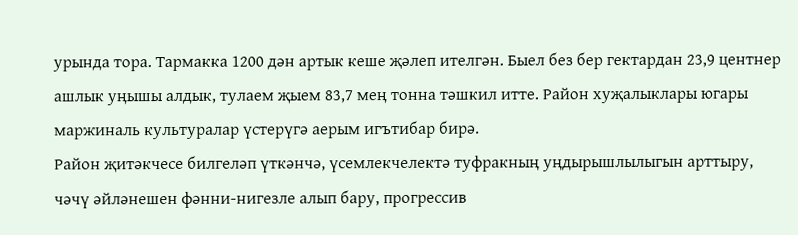урында тора. Тармакка 1200 дән артык кеше җәлеп ителгән. Быел без бер гектардан 23,9 центнер ашлык уңышы алдык, тулаем җыем 83,7 мең тонна тәшкил итте. Район хуҗалыклары югары маржиналь культуралар үстерүгә аерым игътибар бирә.
Район җитәкчесе билгеләп үткәнчә, үсемлекчелектә туфракның уңдырышлылыгын арттыру, чәчү әйләнешен фәнни-нигезле алып бару, прогрессив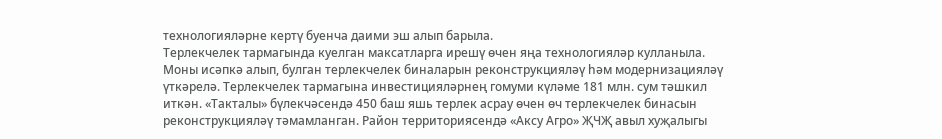технологияләрне кертү буенча даими эш алып барыла.
Терлекчелек тармагында куелган максатларга ирешү өчен яңа технологияләр кулланыла. Моны исәпкә алып, булган терлекчелек биналарын реконструкцияләү һәм модернизацияләү үткәрелә. Терлекчелек тармагына инвестицияләрнең гомуми күләме 181 млн. сум тәшкил иткән. «Такталы» бүлекчәсендә 450 баш яшь терлек асрау өчен өч терлекчелек бинасын реконструкцияләү тәмамланган. Район территориясендә «Аксу Агро» ҖЧҖ авыл хуҗалыгы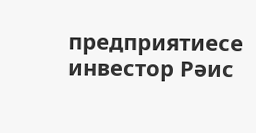предприятиесе инвестор Рәис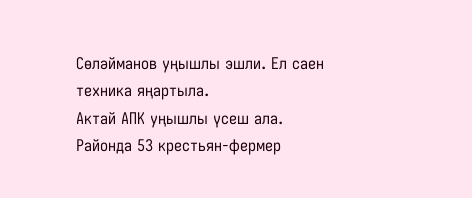Сөләйманов уңышлы эшли. Ел саен техника яңартыла.
Актай АПК уңышлы үсеш ала. Районда 53 крестьян-фермер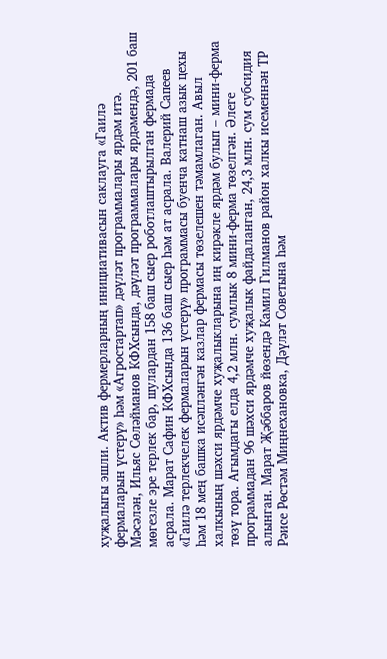хуҗалыгы эшли. Актив фермерларның инициативасын саклауга «Гаилә фермаларын үстерү» һәм «Агростартап» дәүләт программалары ярдәм итә.
Мәсәлән, Ильяс Сөләйманов КФХсында, дәүләт программалары ярдәмендә, 201 баш мөгезле эре терлек бар, шулардан 158 баш сыер роботлаштырылган фермада асрала. Марат Сафин КФХсында 136 баш сыер һәм ат асрала. Валерий Сапеев «Гаилә терлекчелек фермаларын үстерү» программасы буенча катнаш азык цехы һәм 18 мең башка исәпләнгән казлар фермасы төзелешен тәмамлаган. Авыл халкының шәхси ярдәмче хуҗалыкларына иң кирәкле ярдәм булып – мини-ферма төзү тора. Агымдагы елда 4,2 млн. сумлык 8 мини-ферма төзелгән. Әлеге программадан 96 шәхси ярдәмче хуҗалык файдаланган, 24,3 млн. сум субсидия алынган. Марат Җәббаров йөзендә Камил Гилманов район халкы исеменнән ТР Рәисе Рөстәм Миңнехановка, Дәүләт Советына һәм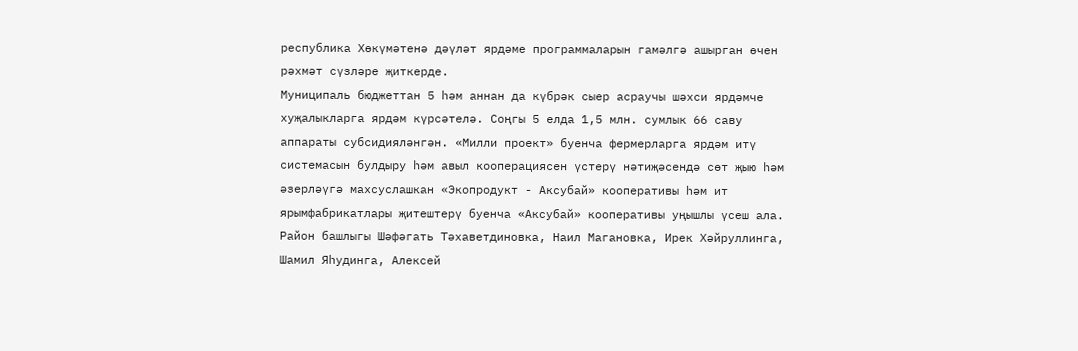республика Хөкүмәтенә дәүләт ярдәме программаларын гамәлгә ашырган өчен рәхмәт сүзләре җиткерде.
Муниципаль бюджеттан 5 һәм аннан да күбрәк сыер асраучы шәхси ярдәмче хуҗалыкларга ярдәм күрсәтелә. Соңгы 5 елда 1,5 млн. сумлык 66 саву аппараты субсидияләнгән. «Милли проект» буенча фермерларга ярдәм итү системасын булдыру һәм авыл кооперациясен үстерү нәтиҗәсендә сөт җыю һәм әзерләүгә махсуслашкан «Экопродукт - Аксубай» кооперативы һәм ит ярымфабрикатлары җитештерү буенча «Аксубай» кооперативы уңышлы үсеш ала.
Район башлыгы Шәфәгать Тәхаветдиновка, Наил Магановка, Ирек Хәйруллинга, Шамил Яһудинга, Алексей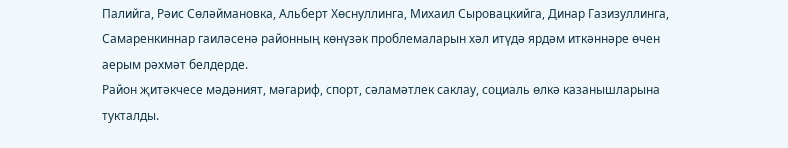Палийга, Рәис Сөләймановка, Альберт Хөснуллинга, Михаил Сыровацкийга, Динар Газизуллинга, Самаренкиннар гаиләсенә районның көнүзәк проблемаларын хәл итүдә ярдәм иткәннәре өчен аерым рәхмәт белдерде.
Район җитәкчесе мәдәният, мәгариф, спорт, сәламәтлек саклау, социаль өлкә казанышларына тукталды.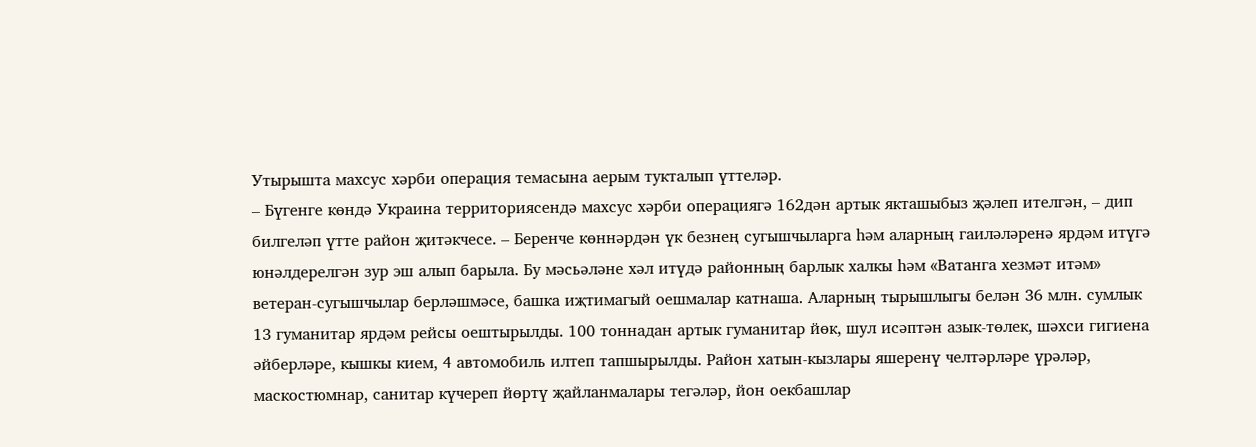Утырышта махсус хәрби операция темасына аерым тукталып үттеләр.
– Бүгенге көндә Украина территориясендә махсус хәрби операциягә 162дән артык якташыбыз җәлеп ителгән, – дип билгеләп үтте район җитәкчесе. – Беренче көннәрдән үк безнең сугышчыларга һәм аларның гаиләләренә ярдәм итүгә юнәлдерелгән зур эш алып барыла. Бу мәсьәләне хәл итүдә районның барлык халкы һәм «Ватанга хезмәт итәм» ветеран-сугышчылар берләшмәсе, башка иҗтимагый оешмалар катнаша. Аларның тырышлыгы белән 36 млн. сумлык 13 гуманитар ярдәм рейсы оештырылды. 100 тоннадан артык гуманитар йөк, шул исәптән азык-төлек, шәхси гигиена әйберләре, кышкы кием, 4 автомобиль илтеп тапшырылды. Район хатын-кызлары яшеренү челтәрләре үрәләр, маскостюмнар, санитар күчереп йөртү җайланмалары тегәләр, йон оекбашлар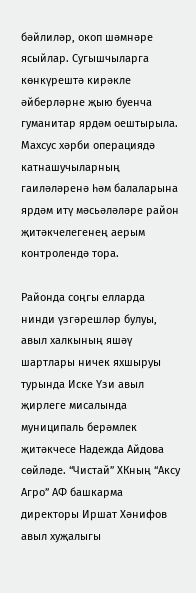бәйлиләр, окоп шәмнәре ясыйлар. Сугышчыларга көнкүрештә кирәкле әйберләрне җыю буенча гуманитар ярдәм оештырыла. Махсус хәрби операциядә катнашучыларның гаиләләренә һәм балаларына ярдәм итү мәсьәләләре район җитәкчелегенең аерым контролендә тора.

Районда соңгы елларда нинди үзгәрешләр булуы, авыл халкының яшәү шартлары ничек яхшыруы турында Иске Үзи авыл җирлеге мисалында муниципаль берәмлек җитәкчесе Надежда Айдова сөйләде. “Чистай” ХКның “Аксу Агро” АФ башкарма директоры Иршат Хәнифов авыл хуҗалыгы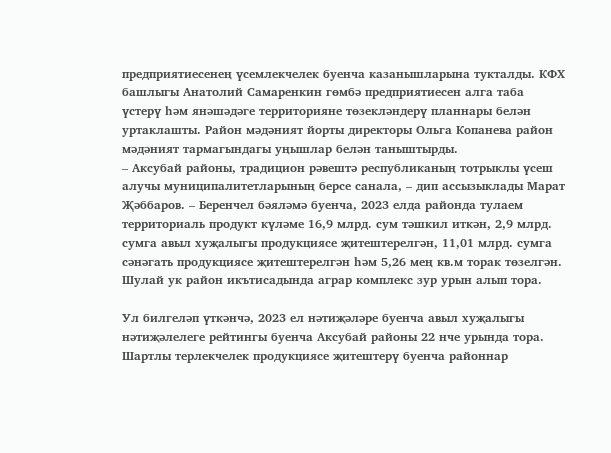предприятиесенең үсемлекчелек буенча казанышларына тукталды. КФХ башлыгы Анатолий Самаренкин гөмбә предприятиесен алга таба үстерү һәм янәшәдәге территорияне төзекләндерү планнары белән уртаклашты. Район мәдәният йорты директоры Ольга Копанева район мәдәният тармагындагы уңышлар белән таныштырды.
– Аксубай районы, традицион рәвештә республиканың тотрыклы үсеш алучы муниципалитетларының берсе санала, – дип ассызыклады Марат Җәббаров. – Беренчел бәяләмә буенча, 2023 елда районда тулаем территориаль продукт күләме 16,9 млрд. сум тәшкил иткән, 2,9 млрд. сумга авыл хуҗалыгы продукциясе җитештерелгән, 11,01 млрд. сумга сәнәгать продукциясе җитештерелгән һәм 5,26 мең кв.м торак төзелгән. Шулай ук район икътисадында аграр комплекс зур урын алып тора.

Ул билгеләп үткәнчә, 2023 ел нәтиҗәләре буенча авыл хуҗалыгы нәтиҗәлелеге рейтингы буенча Аксубай районы 22 нче урында тора. Шартлы терлекчелек продукциясе җитештерү буенча районнар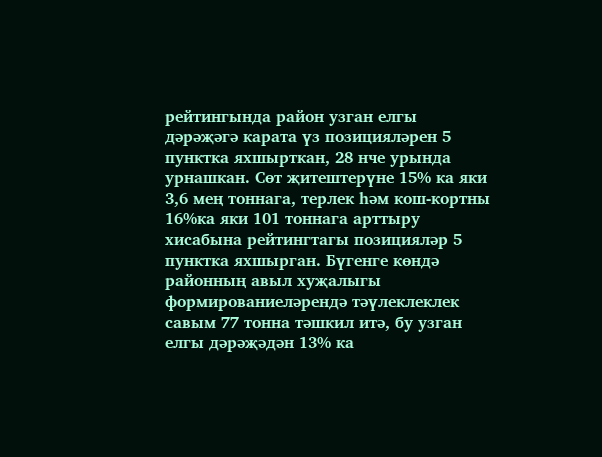рейтингында район узган елгы дәрәҗәгә карата үз позицияләрен 5 пунктка яхшырткан, 28 нче урында урнашкан. Сөт җитештерүне 15% ка яки 3,6 мең тоннага, терлек һәм кош-кортны 16%ка яки 101 тоннага арттыру хисабына рейтингтагы позицияләр 5 пунктка яхшырган. Бүгенге көндә районның авыл хуҗалыгы формированиеләрендә тәүлеклеклек савым 77 тонна тәшкил итә, бу узган елгы дәрәҗәдән 13% ка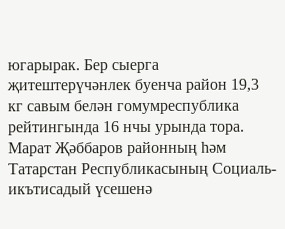югарырак. Бер сыерга җитештерүчәнлек буенча район 19,3 кг савым белән гомумреспублика рейтингында 16 нчы урында тора. Марат Җәббаров районның һәм Татарстан Республикасының Социаль-икътисадый үсешенә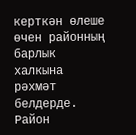керткән өлеше өчен районның барлык халкына рәхмәт белдерде.
Район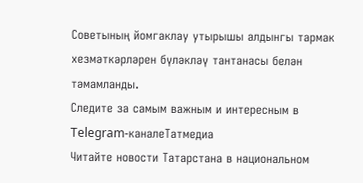Советының йомгаклау утырышы алдынгы тармак хезмәткәрләрен бүләкләү тантанасы белән тәмамланды.
Следите за самым важным и интересным в Telegram-каналеТатмедиа
Читайте новости Татарстана в национальном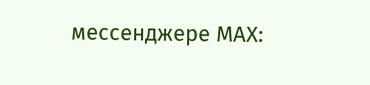мессенджере MАХ: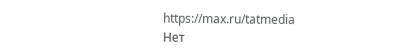https://max.ru/tatmedia
Нет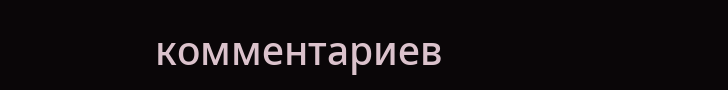комментариев